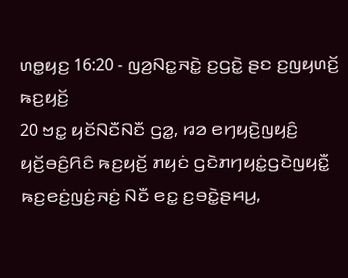ꤛꤥ꤭ꤟꤢ꤬ 16:20 - ꤜꤤ꤬ꤡꤢ꤭ꤏꤢꤧ꤭ ꤢ꤬ꤞꤢꤧ꤭ ꤔꤢ ꤢ꤬ꤜꤟꤛꤢꤩ꤬ ꤒꤢ꤬ꤟꤢꤩ꤬
20 ꤠꤢ꤭ ꤟꤢꤩꤡꤢꤪꤡꤢꤪ ꤞꤤ꤭, ꤙꤤ ꤕꤚꤟꤢꤧ꤬ꤜꤟꤢꤨ꤬ ꤟꤢꤩ꤬ꤋꤢꤨ꤬ꤖꤢꤨ ꤒꤢ꤬ꤟꤢꤩ꤬ ꤊꤟꤢꤦ ꤞꤢꤧꤊꤚꤟꤢꤦ꤭ꤞꤢꤧꤜꤟꤢꤪ꤭ ꤒꤢ꤬ꤕꤢꤦ꤬ꤜꤢꤦ꤬ꤏꤢꤦ꤬ ꤡꤢꤪ ꤕꤢ꤭ ꤢ꤬ꤋꤢꤧ꤭ꤔꤌꤣ꤬,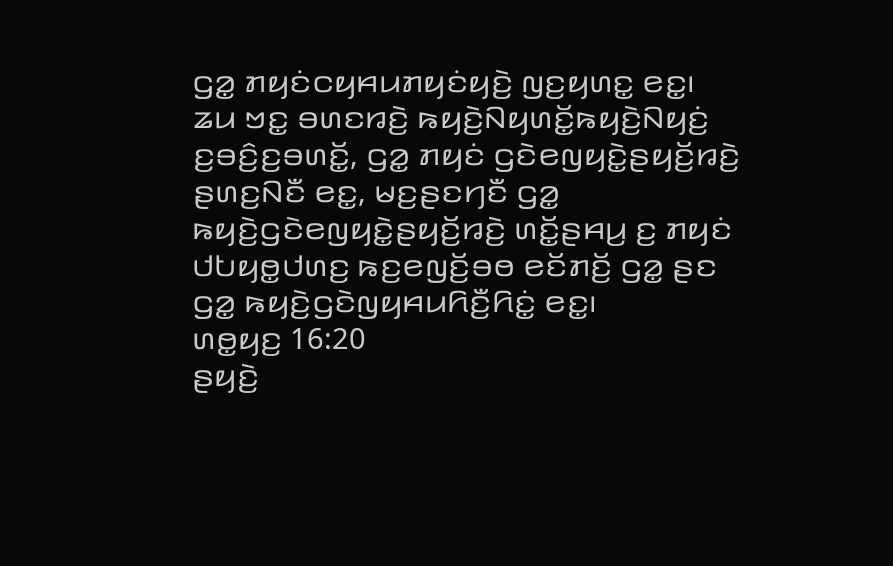ꤞꤤ꤭ ꤊꤟꤢꤦꤍꤟꤌꤣꤊꤟꤢꤦꤟꤢꤧ꤬ ꤜꤢ꤬ꤟꤛꤢ꤭ ꤕꤢ꤭꤯ ꤘꤣ ꤠꤢ꤭ ꤋꤛꤢꤙꤢꤧ꤬ ꤒꤟꤢꤧ꤬ꤡꤟꤛꤢꤩ꤭ꤒꤟꤢꤧ꤬ꤡꤟꤢꤦ꤬ ꤢ꤬ꤋꤢꤨ꤬ꤢ꤬ꤋꤛꤢꤩ꤭, ꤞꤤ꤭ ꤊꤟꤢꤦ ꤞꤢꤧꤕꤜꤟꤢꤧ꤭ꤔꤟꤢꤩ꤬ꤙꤢꤧ꤬ ꤔꤛꤢ꤬ꤡꤢꤪ ꤕꤢ꤭, ꤗꤢ꤬ꤔꤢꤚꤢꤪ ꤞꤤ꤭ ꤒꤟꤢꤧ꤬ꤞꤢꤧꤕꤜꤟꤢꤧ꤭ꤔꤟꤢꤩ꤬ꤙꤢꤧ꤬ ꤛꤢꤩ꤭ꤔꤌꤣ꤬ ꤢ꤬ ꤊꤟꤢꤦ ꤓꤝꤟꤥ꤭ꤓꤛꤢ꤬ ꤒꤢ꤬ꤕꤜꤢꤩ꤬ꤋꤥ ꤕꤢꤩꤊꤢꤩ꤬ ꤞꤤ꤭ ꤔꤢ ꤞꤤ꤭ ꤒꤟꤢꤧ꤬ꤞꤢꤧꤜꤟꤌꤣꤖꤢꤪ꤬ꤖꤢꤦ꤭ ꤕꤢ꤭꤯
ꤛꤥ꤭ꤟꤢ꤬ 16:20
ꤔꤟꤢꤧ꤬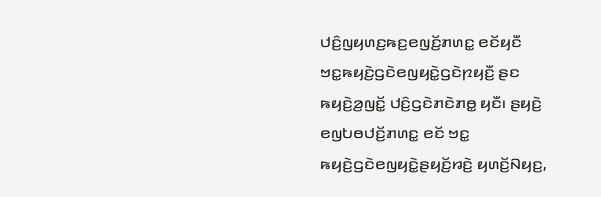ꤓꤢꤨ꤬ꤜꤟꤛꤢ꤬ꤒꤢ꤬ꤕꤜꤢꤩ꤬ꤊꤛꤢ꤭ ꤕꤢꤩꤟꤢꤪ ꤠꤢ꤭ꤒꤟꤢꤧ꤬ꤞꤢꤧꤕꤜꤟꤢꤧ꤭ꤞꤢꤧꤐꤟꤢꤪ꤬ ꤔꤢ ꤒꤟꤢꤧ꤬ꤤ꤬ꤜꤢꤩ꤭ ꤓꤢꤨ꤬ꤞꤢꤧꤊꤢꤧꤊꤥ꤭ ꤟꤢꤪ꤯ ꤔꤟꤢꤧ꤬ ꤕꤜꤝꤥꤓꤢꤩ꤬ꤊꤛꤢ꤭ ꤕꤢꤩ ꤠꤢ꤭ ꤒꤟꤢꤧ꤬ꤞꤢꤧꤕꤜꤟꤢꤧ꤭ꤔꤟꤢꤩ꤬ꤙꤢꤧ꤬ ꤟꤛꤢꤩ꤬ꤡꤟꤢ꤬,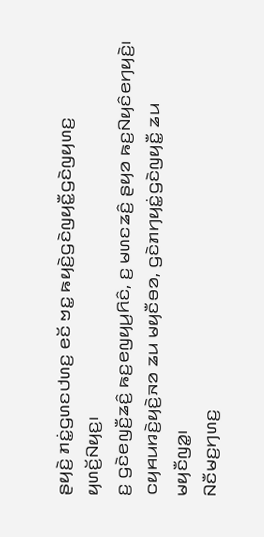ꤔꤟꤢꤧ꤬ ꤊꤢꤦ꤭ꤞꤛꤢꤓꤛꤢ꤬ ꤕꤢꤩ ꤠꤢ꤭ ꤒꤟꤢꤧ꤬ꤞꤢꤧꤜꤟꤢꤪ꤭ꤞꤢꤧꤜꤟꤛꤢ꤬ ꤟꤛꤢꤩ꤬ꤡꤟꤢ꤬꤯
ꤢ꤬ ꤞꤢꤧꤕꤜꤢꤪ꤬ꤘꤢꤨ꤬ ꤒꤢ꤬ꤕꤜꤟꤣ꤬ꤖꤢꤨ, ꤢ꤬ ꤗꤛꤢꤘꤢꤨ꤬ ꤔꤟꤤ ꤒꤢ꤬ꤡꤟꤢꤨꤕꤚꤟꤢꤧ꤬꤯ ꤍꤟꤌꤣꤙꤢꤧ꤬ꤟꤢꤧ꤬ꤏꤤ ꤘꤣ ꤗꤟꤢꤪꤋꤤ, ꤞꤢꤧꤊꤚꤟꤢꤦ꤭ꤞꤢꤧꤜꤟꤢꤪ꤭ ꤘꤣ ꤗꤟꤢꤪꤜꤤ꤭꤯
ꤡꤢꤪꤗꤢ꤬ꤚꤛꤢ꤬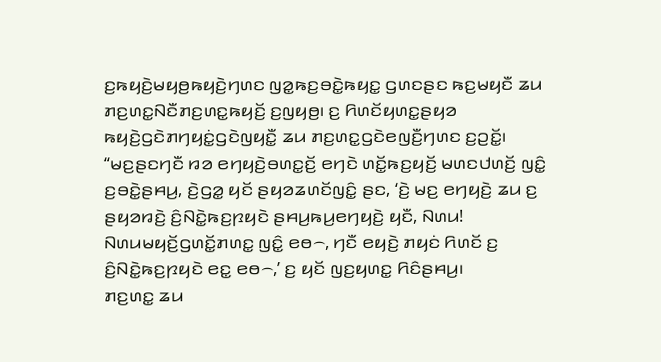ꤢ꤬ꤒꤟꤢꤧ꤬ꤗꤟꤥ꤬ꤒꤟꤢꤧ꤬ꤚꤛꤢ ꤜꤤ꤭ꤒꤢ꤬ꤋꤢꤧ꤭ꤒꤟꤢ꤭ ꤞꤛꤢꤔꤢ ꤒꤢ꤬ꤗꤟꤢꤪ ꤘꤣ ꤊꤢ꤬ꤛꤢ꤭ꤡꤢꤪꤊꤢ꤬ꤛꤢ꤭ꤒꤟꤢꤩ꤬ ꤢ꤬ꤜꤟꤥ꤬꤯ ꤢ꤬ ꤖꤛꤢꤩꤟꤛꤢ꤭ꤔꤟꤤ ꤒꤟꤢꤧ꤬ꤞꤢꤧꤊꤚꤟꤢꤦ꤭ꤞꤢꤧꤜꤟꤢꤪ꤭ ꤘꤣ ꤊꤢ꤬ꤛꤢ꤭ꤞꤢꤧꤕꤜꤢꤪ꤬ꤚꤛꤢ ꤢ꤬ꤑꤢꤩ꤭꤯
“ꤗꤢ꤬ꤔꤢꤚꤢꤪ ꤙꤤ ꤕꤚꤟꤢꤧ꤬ꤋꤛꤢ꤭ꤢꤩ꤬ ꤕꤚꤢꤧ ꤛꤢꤩ꤭ꤒꤢ꤬ꤟꤢꤩ꤬ ꤗꤛꤢꤓꤛꤢꤩ꤬ ꤜꤢꤨ꤭ ꤢ꤬ꤋꤢꤧ꤭ꤔꤌꤣ꤬, ꤢꤧ꤬ꤞꤤ꤭ ꤟꤢꤩ ꤔꤟꤤꤘꤛꤢꤩꤜꤢꤨ꤭ ꤔꤢ, ‘ꤢꤧ꤬ ꤗꤢ꤬ ꤕꤚꤟꤢꤧ꤬ ꤘꤣ ꤢ꤬ ꤔꤟꤤꤙꤢꤧ꤬ ꤢꤨ꤬ꤡꤢꤧ꤭ꤒꤢ꤬ꤐꤟꤢꤧ ꤔꤌꤣ꤬ꤒꤣ꤬ꤕꤚꤟꤢꤧ꤬ ꤟꤢꤪ, ꤡꤛꤣ! ꤡꤛꤣꤗꤟꤢꤩ꤬ꤞꤛꤢꤩ꤭ꤊꤛꤢ꤭ ꤜꤢꤨ꤭ ꤕꤥ꤮, ꤚꤢꤪ ꤕꤟꤢꤧ꤬ ꤊꤟꤢꤦ ꤖꤛꤢꤩ ꤢ꤬ ꤢꤨ꤬ꤡꤢꤧ꤭ꤒꤢ꤬ꤐꤟꤢꤧ ꤕꤢ꤭ ꤕꤥ꤮,’ ꤢ꤬ ꤟꤢꤩ ꤜꤢ꤬ꤟꤛꤢ꤭ ꤖꤢꤨꤔꤌꤣ꤬꤯
ꤊꤢ꤬ꤛꤢ꤭ ꤘꤣ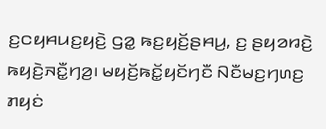ꤢ꤬ꤍꤟꤌꤣꤢ꤬ꤟꤢꤧ꤬ ꤞꤤ꤭ ꤒꤢ꤬ꤟꤢꤩ꤬ꤔꤌꤣ꤬, ꤢ꤬ ꤔꤟꤤꤙꤢꤧ꤬ ꤒꤟꤢꤧ꤬ꤏꤢꤪ꤭ꤚꤤ꤬꤯ ꤗꤟꤢꤩ꤬ꤒꤢꤩ꤭ꤟꤢꤩꤚꤢꤪ ꤡꤢꤪꤗꤢ꤬ꤚꤛꤢ꤬ ꤊꤟꤢꤦ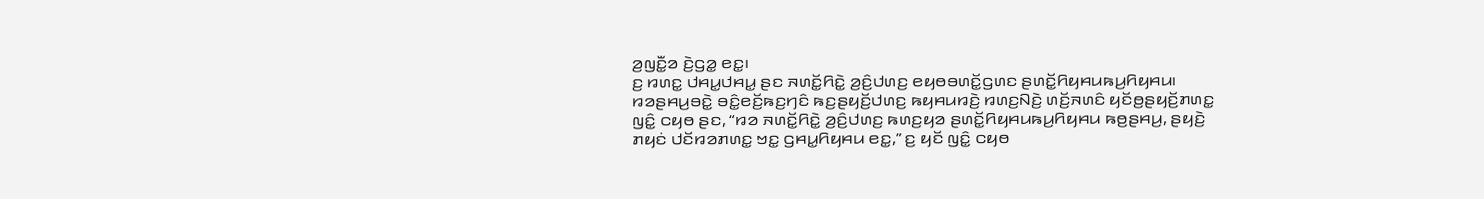ꤤ꤬ꤜꤢꤪ꤭ꤤ ꤢꤧ꤬ꤞꤤ꤭ ꤕꤢ꤭꤯
ꤢ꤬ ꤙꤛꤢ꤭ ꤓꤌꤣ꤭ꤓꤌꤣ꤭ ꤔꤢ ꤏꤛꤢꤩ꤭ꤖꤢꤧ꤭ ꤤ꤬ꤢꤨ꤬ꤓꤛꤢ꤬ ꤕꤟꤥꤋꤛꤢꤩ꤭ꤞꤛꤢ ꤔꤛꤢꤩ꤭ꤖꤟꤌꤣꤒꤣ꤬ꤖꤟꤌꤣ꤯ ꤙꤤꤔꤌꤣ꤬ꤋꤢꤧ꤭ ꤋꤢꤨ꤭ꤕꤢꤩ꤬ꤒꤢ꤬ꤚꤢꤨ ꤒꤢ꤬ꤔꤟꤢꤩ꤬ꤓꤛꤢ꤬ ꤒꤟꤌꤣꤙꤢꤧ꤬ ꤙꤛꤢ꤬ꤡꤢꤧ꤬ ꤛꤢꤩ꤬ꤏꤛꤢꤨ ꤟꤢꤩꤥ꤬ꤔꤟꤢꤩ꤬ꤊꤛꤢ꤭ ꤜꤢꤨ꤭ ꤍꤟꤥ ꤔꤢ, “ꤙꤤ ꤏꤛꤢꤩ꤭ꤖꤢꤧ꤭ ꤤ꤬ꤢꤨ꤬ꤓꤛꤢ꤬ ꤒꤛꤢ꤬ꤟꤤ ꤔꤛꤢꤩ꤭ꤖꤟꤌꤣꤒꤣ꤬ꤖꤟꤌꤣ ꤒꤥ꤬ꤔꤌꤣ꤬, ꤔꤟꤢꤧ꤬ ꤊꤟꤢꤦ ꤓꤢꤩꤙꤤꤊꤛꤢ꤭ ꤠꤢ꤭ ꤞꤌꤣ꤭ꤖꤟꤌꤣ ꤕꤢ꤭,” ꤢ꤬ ꤟꤢꤩ ꤜꤢꤨ꤭ ꤍꤟꤥ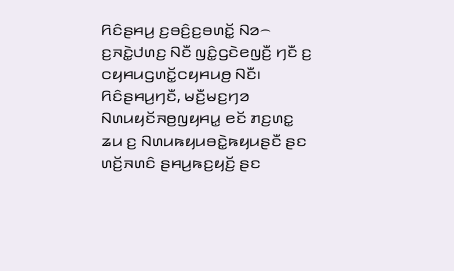ꤖꤢꤨꤔꤌꤣ꤬ ꤢ꤬ꤋꤢꤨ꤬ꤢ꤬ꤋꤛꤢꤩ꤭ ꤡꤤ꤮ ꤢ꤬ꤏꤢꤧ꤭ꤓꤛꤢ꤬ ꤡꤢꤪ ꤜꤢꤨ꤭ꤞꤢꤧꤕꤜꤢꤪ꤬ ꤚꤢꤪ ꤢ꤬ ꤍꤟꤌꤣꤞꤛꤢꤩ꤭ꤍꤟꤌꤣꤥ꤬ ꤡꤢꤪ꤯
ꤖꤢꤨꤔꤌꤣ꤬ꤚꤢꤪ, ꤗꤢꤪ꤬ꤗꤢ꤬ꤚꤤ ꤡꤛꤣꤟꤢꤩꤏꤥ꤬ꤜꤟꤌꤣ꤭ ꤕꤢꤩ ꤊꤢ꤬ꤛꤢ꤭ ꤘꤣ ꤢ꤬ ꤡꤛꤣꤒꤟꤣꤋꤢꤧ꤭ꤒꤟꤣꤔꤢꤪ ꤔꤢ ꤛꤢꤩ꤬ꤏꤛꤢꤨ ꤔꤌꤣ꤬ꤒꤢ꤬ꤟꤢꤩ꤬ ꤔꤢ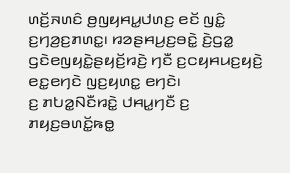ꤛꤢꤩ꤬ꤏꤛꤢꤨ ꤥ꤬ꤜꤟꤌꤣ꤭ꤓꤛꤢ꤬ ꤕꤢꤩ ꤜꤢꤨ꤭ ꤢ꤬ꤚꤤ꤬ꤢ꤬ꤊꤛꤢ꤭꤯ ꤙꤤꤔꤌꤣ꤬ꤢ꤬ꤋꤢꤧ꤭ ꤢꤧ꤬ꤞꤤ꤭ ꤞꤢꤧꤕꤜꤟꤢꤧ꤭ꤔꤟꤢꤩ꤬ꤙꤢꤧ꤬ ꤚꤢꤪ ꤢ꤬ꤍꤟꤌꤣꤢ꤬ꤟꤢꤧ꤬ ꤕꤢ꤭ꤕꤚꤢꤧ ꤜꤢ꤬ꤟꤛꤢ꤭ ꤕꤚꤢꤧ꤯
ꤢ꤬ ꤊꤝꤤ꤭ꤡꤢꤪꤙꤢꤧ꤭ ꤓꤌꤣ꤭ꤚꤢꤪ ꤢ꤬ ꤊꤟꤢ꤬ꤋꤛꤢꤩ꤭ꤒꤥ꤭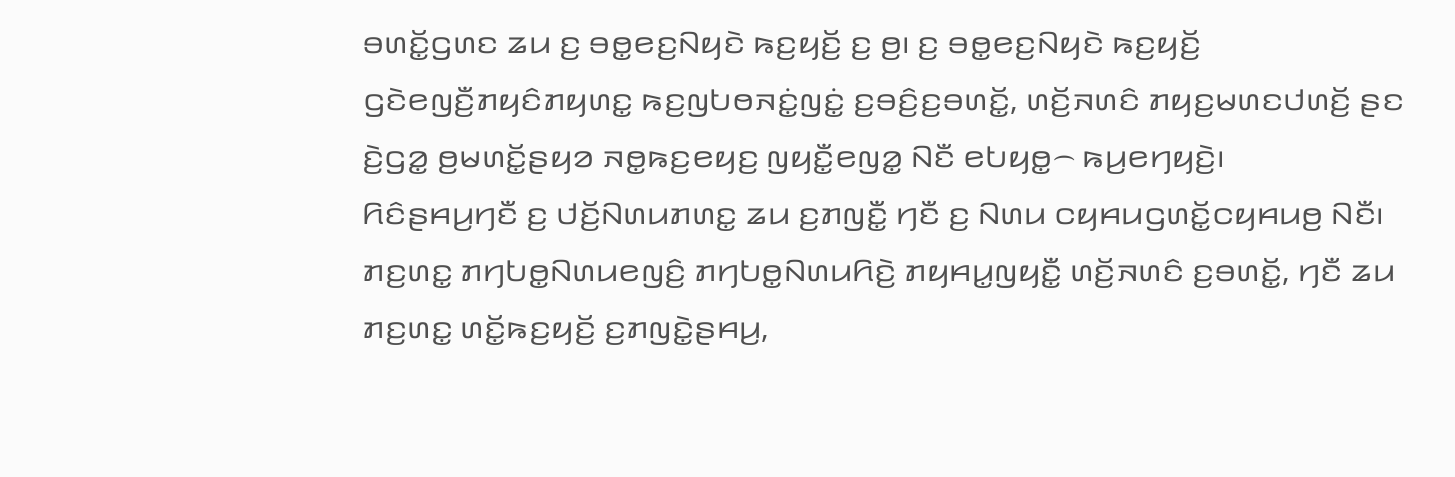ꤋꤛꤢꤩ꤭ꤞꤛꤢ ꤘꤣ ꤢ꤬ ꤋꤥ꤭ꤕꤢ꤬ꤡꤟꤢꤧ ꤒꤢ꤬ꤟꤢꤩ꤬ ꤢ꤬ ꤥ꤬꤯ ꤢ꤬ ꤋꤥ꤭ꤕꤢ꤬ꤡꤟꤢꤧ ꤒꤢ꤬ꤟꤢꤩ꤬ ꤞꤢꤧꤕꤜꤢꤪ꤬ꤊꤟꤢꤨꤊꤟꤛꤢ꤭ ꤒꤢ꤬ꤜꤝꤥꤏꤢꤦ꤭ꤜꤢꤦ꤭ ꤢ꤬ꤋꤢꤨ꤬ꤢ꤬ꤋꤛꤢꤩ꤭, ꤛꤢꤩ꤬ꤏꤛꤢꤨ ꤊꤟꤢ꤬ꤗꤛꤢꤓꤛꤢꤩ꤬ ꤔꤢ ꤢꤧ꤬ꤞꤤ꤭ ꤥ꤬ꤗꤛꤢꤩ꤭ꤔꤟꤤ ꤏꤥ꤭ꤒꤢ꤬ꤕꤟꤢ꤬ ꤜꤟꤢꤪ꤭ꤕꤜꤤ꤭ ꤡꤢꤪ ꤕꤝꤟꤥ꤭꤮ ꤒꤣ꤬ꤕꤚꤟꤢꤧ꤬꤯
ꤖꤢꤨꤔꤌꤣ꤬ꤚꤢꤪ ꤢ꤬ ꤓꤢꤩ꤬ꤡꤛꤣꤊꤛꤢ꤭ ꤘꤣ ꤢ꤬ꤊꤜꤢꤪ꤭ ꤚꤢꤪ ꤢ꤬ ꤡꤛꤣ ꤍꤟꤌꤣꤞꤛꤢꤩ꤭ꤍꤟꤌꤣꤥ꤬ ꤡꤢꤪ꤯
ꤊꤢ꤬ꤛꤢ꤭ ꤊꤚꤝꤥ꤭ꤡꤛꤣꤕꤜꤢꤨ꤬ ꤊꤚꤝꤥ꤭ꤡꤛꤣꤖꤢꤧ꤬ ꤊꤟꤌꤣ꤭ꤜꤟꤢꤪ꤭ ꤛꤢꤩ꤬ꤏꤛꤢꤨ ꤢ꤬ꤋꤛꤢꤩ꤭, ꤚꤢꤪ ꤘꤣ ꤊꤢ꤬ꤛꤢ꤭ ꤛꤢꤩ꤭ꤒꤢ꤬ꤟꤢꤩ꤬ ꤢ꤬ꤊꤜꤢꤧ꤭ꤔꤌꤣ꤬,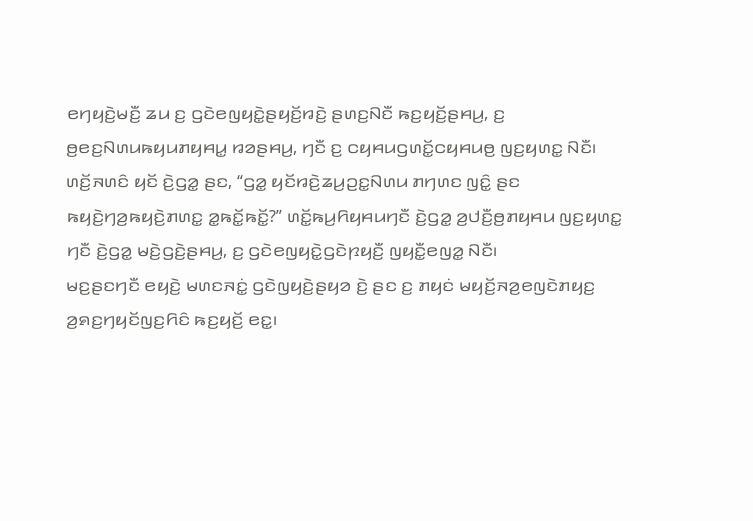ꤕꤚꤟꤢꤧ꤬ꤗꤢꤪ꤬ ꤘꤣ ꤢ꤬ ꤞꤢꤧꤕꤜꤟꤢꤧ꤭ꤔꤟꤢꤩ꤬ꤙꤢꤧ꤬ ꤔꤛꤢ꤬ꤡꤢꤪ ꤒꤢ꤬ꤟꤢꤩ꤬ꤔꤌꤣ꤬, ꤢ꤬ ꤥ꤬ꤕꤢ꤬ꤡꤛꤣꤒꤟꤣꤊꤟꤌꤣ꤭ ꤙꤤꤔꤌꤣ꤬, ꤚꤢꤪ ꤢ꤬ ꤍꤟꤌꤣꤞꤛꤢꤩ꤭ꤍꤟꤌꤣꤥ꤬ ꤜꤢ꤬ꤟꤛꤢ꤭ ꤡꤢꤪ꤯
ꤛꤢꤩ꤬ꤏꤛꤢꤨ ꤟꤢꤩ ꤢꤧ꤬ꤞꤤ꤭ ꤔꤢ, “ꤞꤤ꤭ ꤟꤢꤩꤙꤢꤧ꤬ꤘꤣ꤬ꤑꤢ꤭ꤡꤛꤣ ꤊꤚꤛꤢ ꤜꤢꤨ꤭ ꤔꤢ ꤒꤟꤢꤧ꤬ꤚꤤ꤬ꤒꤟꤢꤧ꤬ꤊꤛꤢ꤭ ꤤ꤭ꤒꤢꤩ꤭ꤒꤢꤩ꤭?” ꤛꤢꤩ꤭ꤒꤣ꤬ꤖꤟꤌꤣꤚꤢꤪ ꤢꤧ꤬ꤞꤤ꤭ ꤤ꤬ꤓꤢꤪ꤬ꤥ꤬ꤊꤟꤌꤣ ꤜꤢ꤬ꤟꤛꤢ꤭ ꤚꤢꤪ ꤢꤧ꤬ꤞꤤ꤭ ꤗꤢꤧ꤬ꤞꤢꤧ꤬ꤔꤌꤣ꤬, ꤢ꤬ ꤞꤢꤧꤕꤜꤟꤢꤧ꤭ꤞꤢꤧꤐꤟꤢꤪ꤬ ꤜꤟꤢꤪ꤭ꤕꤜꤤ꤭ ꤡꤢꤪ꤯
ꤗꤢ꤬ꤔꤢꤚꤢꤪ ꤕꤟꤢꤧ꤬ ꤗꤛꤢꤏꤢꤦ꤭ ꤞꤢꤧꤜꤟꤢꤧ꤬ꤔꤟꤤ ꤢꤧ꤬ ꤔꤢ ꤢ꤬ ꤊꤟꤢꤦ ꤗꤟꤢꤩ꤬ꤏꤤ꤬ꤕꤜꤢꤧꤊꤟꤢ꤬ ꤤ꤬ꤎꤢ꤬ꤚꤟꤢꤩꤜꤢ꤬ꤖꤢꤨ ꤒꤢ꤬ꤟꤢꤩ꤬ ꤕꤢ꤭꤯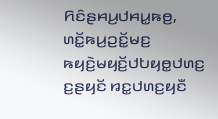ꤖꤢꤨꤔꤌꤣ꤬ꤓꤌꤣ꤭ꤒꤥ꤬, ꤛꤢꤩ꤭ꤒꤣ꤬ꤑꤢꤩ꤭ꤗꤢ꤬ ꤒꤟꤢꤧ꤬ꤗꤟꤢꤩ꤬ꤓꤝꤟꤥ꤭ꤓꤛꤢ꤬ ꤢ꤬ꤔꤟꤢꤩ ꤙꤢ꤭ꤓꤛꤢ꤬ꤟꤢꤪ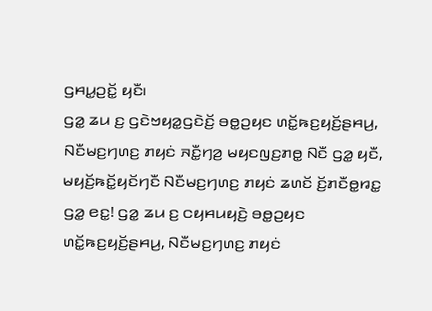ꤞꤌꤣ꤭ꤑꤢꤩ꤭ ꤟꤢꤪ꤯
ꤞꤤ꤭ ꤘꤣ ꤢ꤬ ꤞꤢꤧꤠꤟꤤ꤭ꤞꤢꤧꤢꤩ꤬ ꤋꤥ꤭ꤑꤟꤢ ꤛꤢꤩ꤭ꤒꤢ꤬ꤟꤢꤩ꤬ꤔꤌꤣ꤬, ꤡꤢꤪꤗꤢ꤬ꤚꤛꤢ꤬ ꤊꤟꤢꤦ ꤏꤢꤪ꤭ꤚꤤ꤬ ꤗꤟꤢꤜꤢ꤬ꤊꤥ꤭ ꤡꤢꤪ ꤞꤤ꤭ ꤟꤢꤪ, ꤗꤟꤢꤩ꤬ꤒꤢꤩ꤭ꤟꤢꤩꤚꤢꤪ ꤡꤢꤪꤗꤢ꤬ꤚꤛꤢ꤬ ꤊꤟꤢꤦ ꤘꤛꤢꤩ ꤢꤩ꤬ꤊꤢꤪꤥ꤭ꤙꤢ꤭ ꤞꤤ꤭ ꤕꤢ꤭! ꤞꤤ꤭ ꤘꤣ ꤢ꤬ ꤍꤟꤌꤣꤟꤢꤧ꤬ ꤋꤥ꤭ꤑꤟꤢ ꤛꤢꤩ꤭ꤒꤢ꤬ꤟꤢꤩ꤬ꤔꤌꤣ꤬, ꤡꤢꤪꤗꤢ꤬ꤚꤛꤢ꤬ ꤊꤟꤢꤦ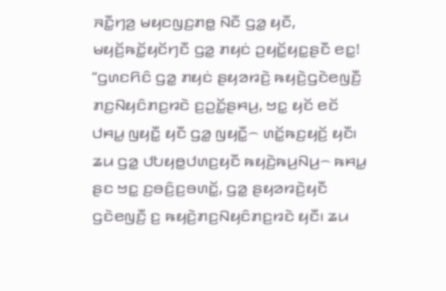ꤏꤢꤪ꤭ꤚꤤ꤬ ꤗꤟꤢꤜꤢ꤬ꤊꤥ꤭ ꤡꤢꤪ ꤞꤤ꤭ ꤟꤢꤪ, ꤗꤟꤢꤩ꤬ꤒꤢꤩ꤭ꤟꤢꤩꤚꤢꤪ ꤞꤤ꤭ ꤊꤟꤢꤦ ꤑꤟꤢꤩ꤭ꤟꤢ꤭ꤔꤢꤪ ꤕꤢ꤭!
“ꤞꤛꤢꤖꤢꤨ ꤞꤤ꤭ ꤊꤟꤢꤦ ꤔꤟꤤꤙꤢꤧ꤬ ꤒꤟꤢꤧ꤬ꤞꤢꤧꤕꤜꤢꤪ꤬ ꤊꤢ꤬ꤡꤟꤢꤨꤊꤢ꤬ꤙꤢꤧ ꤢ꤬ꤑꤢꤩ꤭ꤔꤌꤣ꤬, ꤠꤢ꤭ ꤟꤢꤩ ꤕꤢꤩ ꤓꤌꤣ꤭ ꤜꤟꤢꤪ꤭ ꤟꤢꤪ ꤞꤤ꤭ ꤜꤟꤢꤪ꤭꤮ ꤛꤢꤩ꤭ꤒꤢ꤬ꤟꤢꤩ꤬ ꤟꤢꤪ꤯ ꤘꤣ ꤞꤤ꤭ ꤓꤝꤟꤥ꤭ꤓꤛꤢ꤬ꤟꤢꤪ ꤒꤟꤢꤧ꤬ꤒꤣ꤬ꤡꤣ꤬꤮ ꤒꤌꤣ꤭ ꤔꤢ ꤠꤢ꤭ ꤢ꤬ꤋꤢꤨ꤬ꤢ꤬ꤋꤛꤢꤩ꤭, ꤞꤤ꤭ ꤔꤟꤤꤙꤢꤧ꤬ꤟꤢꤪ ꤞꤢꤧꤕꤜꤢꤪ꤬ ꤢ꤬ ꤒꤟꤢꤧ꤬ꤊꤢ꤬ꤡꤟꤢꤨꤊꤢ꤬ꤙꤢꤧ ꤟꤢꤪ꤯ ꤘꤣ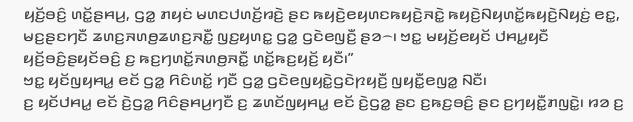ꤟꤢꤩ꤬ꤋꤢꤨ꤬ ꤛꤢꤩ꤭ꤔꤌꤣ꤬, ꤞꤤ꤭ ꤊꤟꤢꤦ ꤗꤛꤢꤓꤛꤢꤩ꤬ꤙꤢꤧ꤬ ꤔꤢ ꤒꤟꤢꤧ꤬ꤕꤟꤛꤢꤒꤟꤢꤧ꤬ꤏꤢꤧ꤭ ꤒꤟꤢꤧ꤬ꤡꤟꤛꤢꤩ꤭ꤒꤟꤢꤧ꤬ꤡꤟꤢꤦ꤬ ꤕꤢ꤭, ꤗꤢ꤬ꤔꤢꤚꤢꤪ ꤘꤛꤢ꤬ꤏꤛꤥ꤬ꤘꤛꤢ꤬ꤏꤢꤪ꤭ ꤜꤢ꤬ꤟꤛꤢ꤭ ꤞꤤ꤭ ꤞꤢꤧꤕꤜꤢꤪ꤬ ꤔꤤ꤮꤯ ꤠꤢ꤭ ꤗꤟꤢꤩ꤬ꤕꤟꤢꤩ ꤓꤌꤣ꤭ꤟꤢꤪ ꤟꤢꤩ꤬ꤋꤢꤨ꤬ꤔꤟꤢꤩꤋꤢꤨ꤬ ꤢ꤬ ꤒꤢ꤬ꤚꤛꤢꤩ꤭ꤏꤛꤥ꤬ꤏꤢꤪ꤭ ꤛꤢꤩ꤭ꤒꤢ꤬ꤟꤢꤩ꤬ ꤟꤢꤪ꤯”
ꤠꤢ꤭ ꤟꤢꤩꤜꤟꤌꤣ꤭ ꤕꤢꤩ ꤞꤤ꤭ ꤖꤢꤨꤛꤢꤩ꤭ ꤚꤢꤪ ꤞꤤ꤭ ꤞꤢꤧꤕꤜꤟꤢꤧ꤭ꤞꤢꤧꤐꤟꤢꤪ꤬ ꤜꤟꤢꤪ꤭ꤕꤜꤤ꤭ ꤡꤢꤪ꤯
ꤢ꤬ ꤟꤢꤩꤓꤌꤣ꤭ ꤕꤢꤩ ꤢꤧ꤬ꤞꤤ꤭ ꤖꤢꤨꤔꤌꤣ꤬ꤚꤢꤪ ꤢ꤬ ꤘꤛꤢꤩꤜꤟꤌꤣ꤭ ꤕꤢꤩ ꤢꤧ꤬ꤞꤤ꤭ ꤔꤢ ꤢ꤬ꤒꤢ꤬ꤋꤢꤨ꤬ ꤔꤢ ꤢ꤬ꤚꤟꤢꤪ꤭ꤊꤜꤢꤧ꤭꤯ ꤙꤤ ꤢ꤬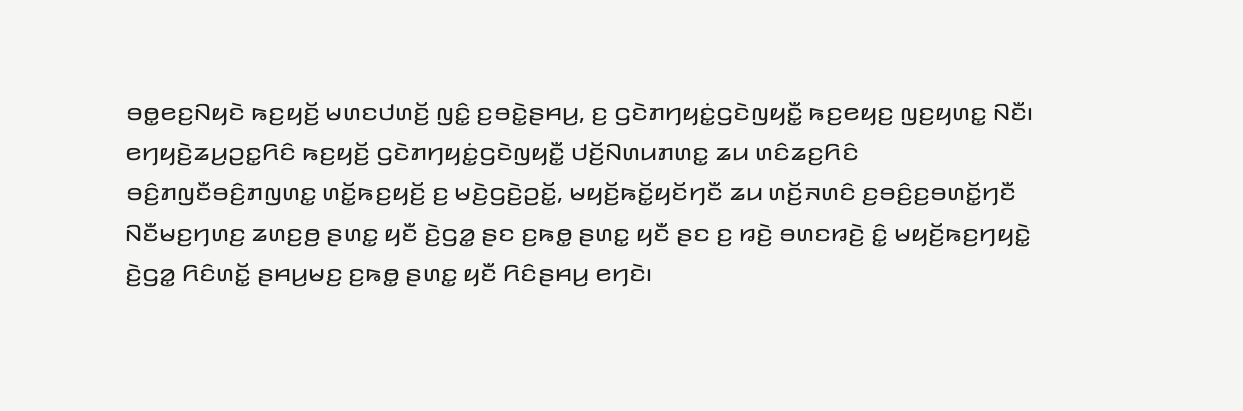ꤋꤥ꤭ꤕꤢ꤬ꤡꤟꤢꤧ ꤒꤢ꤬ꤟꤢꤩ꤬ ꤗꤛꤢꤓꤛꤢꤩ꤬ ꤜꤢꤨ꤭ ꤢ꤬ꤋꤢꤧ꤭ꤔꤌꤣ꤬, ꤢ꤬ ꤞꤢꤧꤊꤚꤟꤢꤦ꤭ꤞꤢꤧꤜꤟꤢꤪ꤭ ꤒꤢ꤬ꤕꤟꤢ꤬ ꤜꤢ꤬ꤟꤛꤢ꤭ ꤡꤢꤪ꤯
ꤕꤚꤟꤢꤧ꤬ꤘꤣ꤬ꤑꤢ꤭ꤖꤢꤨ ꤒꤢ꤬ꤟꤢꤩ꤬ ꤞꤢꤧꤊꤚꤟꤢꤦ꤭ꤞꤢꤧꤜꤟꤢꤪ꤭ ꤓꤢꤩ꤬ꤡꤛꤣꤊꤛꤢ꤭ ꤘꤣ ꤛꤢꤨꤘꤢ꤬ꤖꤢꤨ ꤋꤢꤨ꤬ꤊꤜꤢꤪꤋꤢꤨ꤬ꤊꤜꤛꤢ꤭ ꤛꤢꤩ꤭ꤒꤢ꤬ꤟꤢꤩ꤬ ꤢ꤬ ꤗꤢꤧ꤬ꤞꤢꤧ꤬ꤑꤢꤩ꤭, ꤗꤟꤢꤩ꤬ꤒꤢꤩ꤭ꤟꤢꤩꤚꤢꤪ ꤘꤣ ꤛꤢꤩ꤬ꤏꤛꤢꤨ ꤢ꤬ꤋꤢꤨ꤬ꤢ꤬ꤋꤛꤢꤩ꤭ꤚꤢꤪ ꤡꤢꤪꤗꤢ꤬ꤚꤛꤢ꤬ ꤘꤛꤢ꤬ꤥ꤬ ꤔꤛꤢ꤭ ꤟꤢꤪ ꤢꤧ꤬ꤞꤤ꤭ ꤔꤢ ꤢ꤬ꤒꤥ꤭ ꤔꤛꤢ꤭ ꤟꤢꤪ ꤔꤢ ꤢ꤬ ꤙꤢꤧ꤬ ꤋꤛꤢꤙꤢꤧ꤬ ꤢꤨ꤭ ꤗꤟꤢꤩ꤬ꤒꤢ꤬ꤚꤟꤢꤧ꤭ ꤢꤧ꤬ꤞꤤ꤭ ꤖꤢꤨꤛꤢꤩ꤭ ꤔꤌꤣ꤬ꤗꤢ꤬ ꤢ꤬ꤒꤥ꤭ ꤔꤛꤢ꤭ ꤟꤢꤪ ꤖꤢꤨꤔꤌꤣ꤬ ꤕꤚꤢꤧ꤯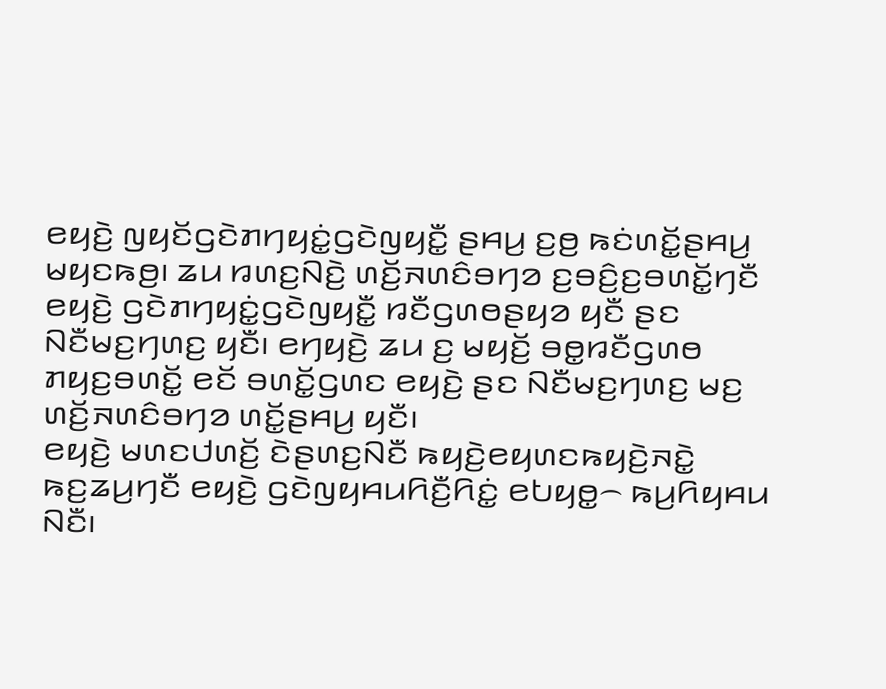ꤕꤟꤢꤧ꤬ ꤜꤟꤢꤩꤞꤢꤧꤊꤚꤟꤢꤦ꤭ꤞꤢꤧꤜꤟꤢꤪ꤭ ꤔꤌꤣ꤬ ꤢ꤬ꤥ꤬ ꤒꤢꤦꤛꤢꤩ꤭ꤔꤌꤣ꤬ ꤗꤟꤢꤒꤥ꤬꤯ ꤘꤣ ꤙꤛꤢ꤬ꤡꤢꤧ꤬ ꤛꤢꤩ꤬ꤏꤛꤢꤨꤋꤚꤤ ꤢ꤬ꤋꤢꤨ꤬ꤢ꤬ꤋꤛꤢꤩ꤭ꤚꤢꤪ ꤕꤟꤢꤧ꤬ ꤞꤢꤧꤊꤚꤟꤢꤦ꤭ꤞꤢꤧꤜꤟꤢꤪ꤭ ꤙꤢꤪꤞꤛꤥꤔꤟꤤ ꤟꤢꤪ ꤔꤢ ꤡꤢꤪꤗꤢ꤬ꤚꤛꤢ꤬ ꤟꤢꤪ꤯ ꤕꤚꤟꤢꤧ꤬ ꤘꤣ ꤢ꤬ ꤗꤟꤢꤩ꤬ ꤋꤥ꤭ꤙꤢꤪꤞꤛꤥ ꤊꤟꤢ꤬ꤋꤛꤢꤩ꤭ ꤕꤢꤩ ꤋꤛꤢꤩ꤭ꤞꤛꤢ ꤕꤟꤢꤧ꤬ ꤔꤢ ꤡꤢꤪꤗꤢ꤬ꤚꤛꤢ꤬ ꤗꤢ꤬ ꤛꤢꤩ꤬ꤏꤛꤢꤨꤋꤚꤤ ꤛꤢꤩ꤭ꤔꤌꤣ꤬ ꤟꤢꤪ꤯
ꤕꤟꤢꤧ꤬ ꤗꤛꤢꤓꤛꤢꤩ꤬ ꤢꤧꤔꤛꤢ꤬ꤡꤢꤪ ꤒꤟꤢꤧ꤬ꤕꤟꤛꤢꤒꤟꤢꤧ꤬ꤏꤢꤧ꤭ ꤒꤢ꤬ꤘꤣ꤬ꤚꤢꤪ ꤕꤟꤢꤧ꤬ ꤞꤢꤧꤜꤟꤌꤣꤖꤢꤪ꤬ꤖꤢꤦ꤭ ꤕꤝꤟꤥ꤭꤮ ꤒꤣ꤬ꤖꤟꤌꤣ ꤡꤢꤪ꤯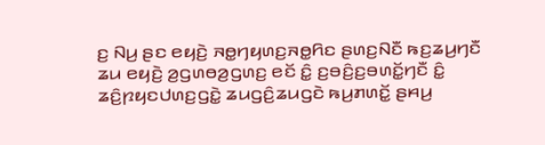ꤢ꤬ ꤡꤣ꤬ ꤔꤢ ꤕꤟꤢꤧ꤬ ꤏꤥ꤭ꤚꤟꤛꤢ꤬ꤏꤥ꤭ꤖꤢ ꤔꤛꤢ꤬ꤡꤢꤪ ꤒꤢ꤬ꤘꤣ꤬ꤚꤢꤪ ꤘꤣ ꤕꤟꤢꤧ꤬ ꤤ꤬ꤞꤛꤥꤤ꤬ꤞꤛꤢ꤬ ꤕꤢꤩ ꤢꤨ꤭ ꤢ꤬ꤋꤢꤨ꤬ꤢ꤬ꤋꤛꤢꤩ꤭ꤚꤢꤪ ꤢꤨ꤭ ꤘꤢꤨ꤬ꤐꤟꤢꤓꤛꤢ꤬ꤞꤢꤧ꤭ ꤘꤣꤞꤢꤨ꤬ꤘꤣꤞꤢꤧ ꤒꤣ꤬ꤊꤛꤢꤩ꤭ ꤔꤌꤣ꤬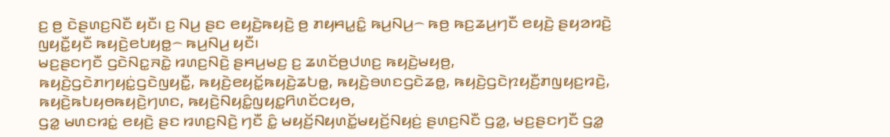ꤢ꤬ ꤥ꤬ ꤢꤧꤔꤛꤢ꤬ꤡꤢꤪ ꤟꤢꤪ꤯ ꤢ꤬ ꤡꤣ꤬ ꤔꤢ ꤕꤟꤢꤧ꤬ꤒꤟꤢꤧ꤬ ꤥ꤬ ꤊꤟꤌꤣ꤭ꤢꤨ꤭ ꤒꤣ꤬ꤡꤣ꤬꤮ ꤒꤥ꤬ ꤒꤢ꤬ꤘꤣ꤬ꤚꤢꤪ ꤕꤟꤢꤧ꤬ ꤔꤟꤤꤙꤢꤧ꤬ ꤜꤟꤢꤪ꤭ꤟꤢꤪ ꤒꤟꤢꤧ꤬ꤕꤝꤟꤥ꤭꤮ ꤒꤣ꤬ꤡꤣ꤬ ꤟꤢꤪ꤯
ꤗꤢ꤬ꤔꤢꤚꤢꤪ ꤞꤢꤧꤡꤢ꤭ꤏꤢꤧ꤭ ꤙꤛꤢ꤬ꤡꤢꤧ꤬ ꤔꤌꤣ꤬ꤗꤢ꤬ ꤢ꤬ ꤘꤛꤢꤩꤥ꤬ꤓꤛꤢ꤬ ꤒꤟꤢꤧ꤬ꤗꤟꤥ꤬, ꤒꤟꤢꤧ꤬ꤞꤢꤧꤊꤚꤟꤢꤦ꤭ꤞꤢꤧꤜꤟꤢꤪ꤭, ꤒꤟꤢꤧ꤬ꤕꤟꤢꤩ꤭ꤒꤟꤢꤧ꤬ꤘꤝꤥ꤭, ꤒꤟꤢꤧ꤬ꤋꤛꤢꤞꤢꤧꤘꤥ꤭, ꤒꤟꤢꤧ꤬ꤞꤢꤧꤐꤟꤢꤪ꤬ꤊꤜꤟꤢ꤬ꤙꤢꤧ꤬, ꤒꤟꤢꤧ꤬ꤒꤝꤟꤥꤒꤟꤢꤧ꤬ꤚꤛꤢ, ꤒꤟꤢꤧ꤬ꤡꤟꤢꤨ꤭ꤜꤟꤢ꤭ꤖꤛꤢꤩꤍꤟꤥ,
ꤞꤤ꤭ ꤗꤛꤢꤙꤢꤦ꤭ ꤕꤟꤢꤧ꤬ ꤔꤢ ꤙꤛꤢ꤬ꤡꤢꤧ꤬ ꤚꤢꤪ ꤢꤨ꤭ ꤗꤟꤢꤩ꤬ꤡꤟꤛꤢꤩ꤭ꤗꤟꤢꤩ꤬ꤡꤟꤢꤦ꤬ ꤔꤛꤢ꤬ꤡꤢꤪ ꤞꤤ꤭, ꤗꤢ꤬ꤔꤢꤚꤢꤪ ꤞꤤ꤭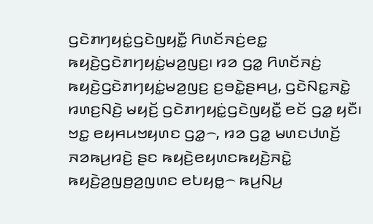ꤞꤢꤧꤊꤚꤟꤢꤦ꤭ꤞꤢꤧꤜꤟꤢꤪ꤭ ꤖꤛꤢꤩꤏꤢꤦ꤬ꤕꤢ꤭ ꤒꤟꤢꤧ꤬ꤞꤢꤧꤊꤚꤟꤢꤦ꤭ꤗꤤ꤬ꤜꤢ꤬꤯ ꤙꤤ ꤞꤤ꤭ ꤖꤛꤢꤩꤏꤢꤦ꤬ ꤒꤟꤢꤧ꤬ꤞꤢꤧꤊꤚꤟꤢꤦ꤭ꤗꤤ꤬ꤜꤢ꤬ ꤢ꤬ꤋꤢꤧ꤭ꤔꤌꤣ꤬, ꤞꤢꤧꤡꤢ꤭ꤏꤢꤧ꤭ ꤙꤛꤢ꤬ꤡꤢꤧ꤬ ꤗꤟꤢꤩ꤬ ꤞꤢꤧꤊꤚꤟꤢꤦ꤭ꤞꤢꤧꤜꤟꤢꤪ꤭ ꤕꤢꤩ ꤞꤤ꤭ ꤟꤢꤪ꤯
ꤠꤢ꤭ ꤕꤟꤌꤣꤠꤟꤛꤢ ꤞꤤ꤭꤮, ꤙꤤ ꤞꤤ꤭ ꤗꤛꤢꤓꤛꤢꤩ꤬ ꤏꤤꤒꤣ꤬ꤙꤢꤧ꤬ ꤔꤢ ꤒꤟꤢꤧ꤬ꤕꤟꤛꤢꤒꤟꤢꤧ꤬ꤏꤢꤧ꤭ ꤒꤟꤢꤧ꤬ꤤ꤬ꤜꤥ꤬ꤤ꤬ꤜꤛꤢ ꤕꤝꤟꤥ꤭꤮ ꤒꤣ꤬ꤡꤣ꤬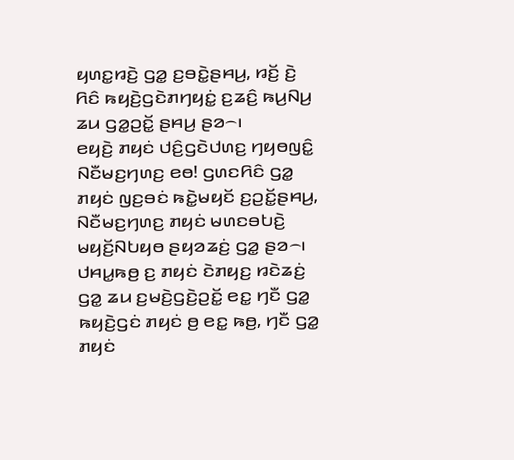ꤟꤛꤢ꤭ꤙꤢꤧ꤬ ꤞꤤ꤭ ꤢ꤬ꤋꤢꤧ꤭ꤔꤌꤣ꤬, ꤙꤢꤩ꤬ ꤢꤧ꤬ ꤖꤢꤨ ꤒꤟꤢꤧ꤬ꤞꤢꤧꤊꤚꤟꤢꤦ꤭ ꤢ꤬ꤘꤢꤨ꤬ ꤒꤣ꤬ꤡꤣ꤬ ꤘꤣ ꤞꤤ꤭ꤑꤢꤩ꤭ ꤔꤌꤣ꤬ ꤔꤤ꤮꤯
ꤕꤟꤢꤧ꤬ ꤊꤟꤢꤦ ꤓꤢꤨ꤬ꤞꤢꤧꤓꤛꤢ꤬ ꤚꤟꤥꤜꤢꤨ꤭ ꤡꤢꤪꤗꤢ꤬ꤚꤛꤢ꤬ ꤕꤥ! ꤞꤛꤢꤖꤢꤨ ꤞꤤ꤭ ꤊꤟꤢꤦ ꤜꤢ꤬ꤋꤢꤦ ꤒꤢꤧ꤭ꤗꤟꤢꤩ ꤢ꤬ꤑꤢꤩ꤭ꤔꤌꤣ꤬, ꤡꤢꤪꤗꤢ꤬ꤚꤛꤢ꤬ ꤊꤟꤢꤦ ꤗꤛꤢꤋꤝꤢꤧ꤬ ꤗꤟꤢꤩ꤬ꤡꤝꤟꤥ ꤔꤟꤤꤘꤢꤦ꤬ ꤞꤤ꤭ ꤔꤤ꤮꤯ ꤓꤌꤣ꤭ꤒꤥ꤬ ꤢ꤬ ꤊꤟꤢꤦ ꤢꤧꤊꤟꤢ꤬ ꤙꤢꤧꤘꤢꤦ꤬ ꤞꤤ꤭ ꤘꤣ ꤢ꤬ꤗꤢꤧ꤬ꤞꤢꤧ꤬ꤑꤢꤩ꤭ ꤕꤢ꤭ ꤚꤢꤪ ꤞꤤ꤭ ꤒꤟꤢꤧ꤬ꤞꤢꤦ ꤊꤟꤢꤦ ꤥ꤬ ꤕꤢ꤭ ꤒꤥ꤬, ꤚꤢꤪ ꤞꤤ꤭ ꤊꤟꤢꤦ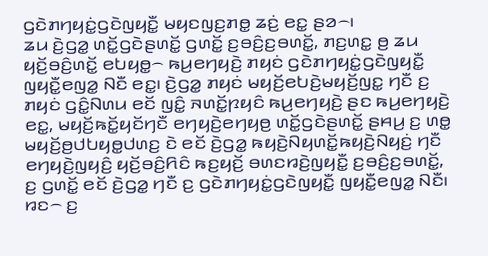ꤞꤢꤧꤊꤚꤟꤢꤦ꤭ꤞꤢꤧꤜꤟꤢꤪ꤭ ꤗꤟꤢꤜꤢ꤬ꤊꤥ꤭ ꤘꤢꤦ꤬ ꤕꤢ꤭ ꤔꤤ꤮꤯
ꤘꤣ ꤢꤧ꤬ꤞꤤ꤭ ꤛꤢꤩ꤭ꤞꤢꤧꤔꤛꤢꤩ꤭ ꤞꤛꤢꤩ꤭ ꤢ꤬ꤋꤢꤨ꤬ꤢ꤬ꤋꤛꤢꤩ꤭, ꤊꤢ꤬ꤛꤢ꤭ ꤥ꤬ ꤘꤣ ꤟꤢꤩ꤬ꤋꤢꤨ꤬ꤛꤢꤩ꤭ ꤕꤝꤟꤥ꤭꤮ ꤒꤣ꤬ꤕꤚꤟꤢꤧ꤬ ꤊꤟꤢꤦ ꤞꤢꤧꤊꤚꤟꤢꤦ꤭ꤞꤢꤧꤜꤟꤢꤪ꤭ ꤜꤟꤢꤪ꤭ꤕꤜꤤ꤭ ꤡꤢꤪ ꤕꤢ꤭꤯ ꤢꤧ꤬ꤞꤤ꤭ ꤊꤟꤢꤦ ꤗꤟꤢꤩ꤬ꤕꤝꤢꤧ꤬ꤗꤟꤢꤩ꤬ꤜꤢ꤭ ꤚꤢꤪ ꤢ꤬ ꤊꤟꤢꤦ ꤞꤢꤨ꤭ꤡꤛꤣ ꤕꤢꤩ ꤜꤢꤨ꤭ ꤏꤛꤢꤩ꤭ꤐꤟꤢꤨ ꤒꤣ꤬ꤕꤚꤟꤢꤧ꤬ ꤔꤢ ꤒꤣ꤬ꤕꤚꤟꤢꤧ꤬ ꤕꤢ꤭, ꤗꤟꤢꤩ꤬ꤒꤢꤩ꤭ꤟꤢꤩꤚꤢꤪ ꤕꤚꤟꤢꤧ꤬ꤕꤚꤟꤥ꤬ ꤛꤢꤩ꤭ꤞꤢꤧꤔꤛꤢꤩ꤭ ꤔꤌꤣ꤬ ꤢ꤬ ꤛꤥ꤭ ꤗꤟꤢꤩ꤬ꤥ꤬ꤓꤝꤟꤥ꤭ꤓꤛꤢ꤬ ꤢꤧ ꤕꤢꤩ ꤢꤧ꤬ꤞꤤ꤭ ꤒꤟꤢꤧ꤬ꤡꤟꤛꤢꤩ꤭ꤒꤟꤢꤧ꤬ꤡꤟꤢꤦ꤬ ꤚꤢꤪ ꤕꤚꤟꤢꤧ꤬ꤜꤟꤢꤨ꤬ ꤟꤢꤩ꤬ꤋꤢꤨ꤬ꤖꤢꤨ ꤒꤢ꤬ꤟꤢꤩ꤬ ꤋꤛꤢꤙꤢꤧ꤬ꤜꤟꤢꤪ꤭ ꤢ꤬ꤋꤢꤨ꤬ꤢ꤬ꤋꤛꤢꤩ꤭, ꤢ꤬ ꤞꤛꤢꤩ꤭ ꤕꤢꤩ ꤢꤧ꤬ꤞꤤ꤭ ꤚꤢꤪ ꤢ꤬ ꤞꤢꤧꤊꤚꤟꤢꤦ꤭ꤞꤢꤧꤜꤟꤢꤪ꤭ ꤜꤟꤢꤪ꤭ꤕꤜꤤ꤭ ꤡꤢꤪ꤯
ꤙꤢ꤮ ꤢ꤬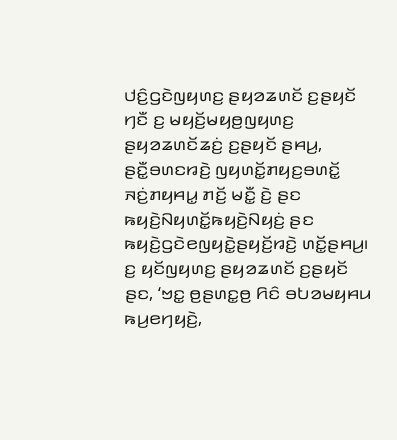ꤓꤢꤨ꤬ꤞꤢꤧꤜꤟꤛꤢ꤬ ꤔꤟꤤꤘꤛꤢꤩ ꤢ꤬ꤔꤟꤢꤩ ꤚꤢꤪ ꤢ꤬ ꤗꤟꤢꤩ꤬ꤗꤟꤥ꤬ꤜꤟꤛꤢ꤬ ꤔꤟꤤꤘꤛꤢꤩꤘꤢꤦ꤬ ꤢ꤬ꤔꤟꤢꤩ ꤔꤌꤣ꤬, ꤔꤢꤪ꤭ꤋꤛꤢꤙꤢꤧ꤬ ꤜꤟꤛꤢꤩ꤭ꤊꤟꤢ꤬ꤋꤛꤢꤩ꤭ ꤏꤢꤦ꤬ꤊꤟꤌꤣ꤭ ꤊꤢꤩ꤬ ꤗꤢꤪ꤭ ꤢꤧ꤬ ꤔꤢ ꤒꤟꤢꤧ꤬ꤡꤟꤛꤢꤩ꤭ꤒꤟꤢꤧ꤬ꤡꤟꤢꤦ꤬ ꤔꤢ ꤒꤟꤢꤧ꤬ꤞꤢꤧꤕꤜꤟꤢꤧ꤭ꤔꤟꤢꤩ꤬ꤙꤢꤧ꤬ ꤛꤢꤩ꤭ꤔꤌꤣ꤬꤯ ꤢ꤬ ꤟꤢꤩꤜꤟꤛꤢ꤬ ꤔꤟꤤꤘꤛꤢꤩ ꤢ꤬ꤔꤟꤢꤩ ꤔꤢ, ‘ꤠꤢ꤭ ꤥ꤬ꤔꤛꤢ꤭ꤥ꤬ ꤖꤢꤨ ꤋꤝꤤꤗꤟꤌꤣ ꤒꤣ꤬ꤕꤚꤟꤢꤧ꤬,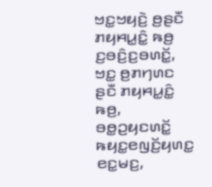ꤠꤢ꤭ꤠꤟꤢꤧ꤬ ꤥ꤬ꤔꤢꤪ ꤊꤟꤌꤣ꤭ꤢꤨ꤭ ꤒꤥ꤬ ꤢ꤬ꤋꤢꤨ꤬ꤢ꤬ꤋꤛꤢꤩ꤭, ꤠꤢ꤭ ꤥ꤬ꤊꤚꤛꤢ ꤔꤢꤪ ꤊꤟꤌꤣ꤭ꤢꤨ꤭ ꤒꤥ꤬, ꤋꤥ꤭ꤑꤟꤢꤛꤢꤩ꤭ ꤒꤟꤢ꤭ꤕꤜꤢꤩ꤬ꤟꤛꤢ꤭ ꤕꤢ꤭ꤗꤢ꤬,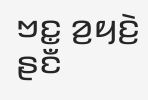ꤠꤢ꤭ ꤤ꤬ꤟꤢꤧ꤬ ꤔꤢꤪ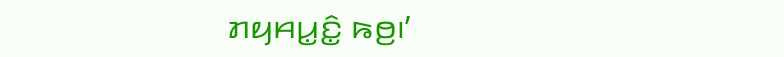ꤊꤟꤌꤣ꤭ꤢꤨ꤭ ꤒꤥ꤬꤯’